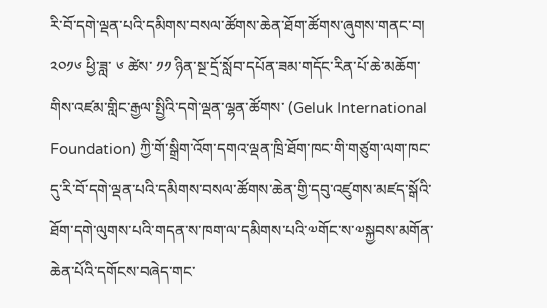རི་བོ་དགེ་ལྡན་པའི་དམིགས་བསལ་ཚོགས་ཆེན་ཐོག་ཚོགས་ཞུགས་གནང་བ།
༢༠༡༦ ཕྱི་ཟླ་ ༦ ཚེས་ ༡༡ ཉིན་སྔ་དྲོ་སློབ་དཔོན་ཟམ་གདོང་རིན་པོ་ཆེ་མཆོག་གིས་འཛམ་གླིང་རྒྱལ་སྤྱིའི་དགེ་ལྡན་ལྷན་ཚོགས་ (Geluk International Foundation) ཀྱི་གོ་སྒྲིག་འོག་དགའ་ལྡན་ཁྲི་ཐོག་ཁང་གི་གཙུག་ལག་ཁང་དུ་རི་བོ་དགེ་ལྡན་པའི་དམིགས་བསལ་ཚོགས་ཆེན་གྱི་དབུ་འཛུགས་མཛད་སྒོའི་ཐོག་དགེ་ལུགས་པའི་གདན་ས་ཁག་ལ་དམིགས་པའི་༧གོང་ས་༧སྐྱབས་མགོན་ཆེན་པོའི་དགོངས་བཞེད་གང་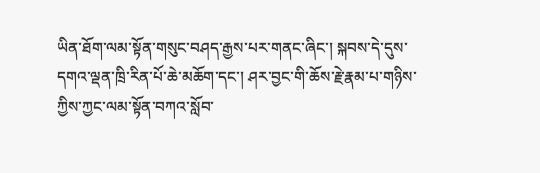ཡིན་ཐོག་ལམ་སྟོན་གསུང་བཤད་རྒྱས་པར་གནང་ཞིང་། སྐབས་དེ་དུས་དགའ་ལྡན་ཁྲི་རིན་པོ་ཆེ་མཆོག་དང་། ཤར་བྱང་གི་ཆོས་རྗེ་རྣམ་པ་གཉིས་ཀྱིས་ཀྱང་ལམ་སྟོན་བཀའ་སློབ་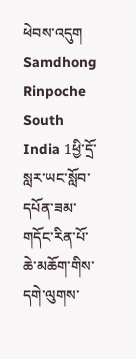ཕེབས་འདུག
Samdhong Rinpoche South India 1ཕྱི་དྲོ་སླར་ཡང་སློབ་དཔོན་ཟམ་གདོང་རིན་པོ་ཆེ་མཆོག་གིས་དགེ་ལུགས་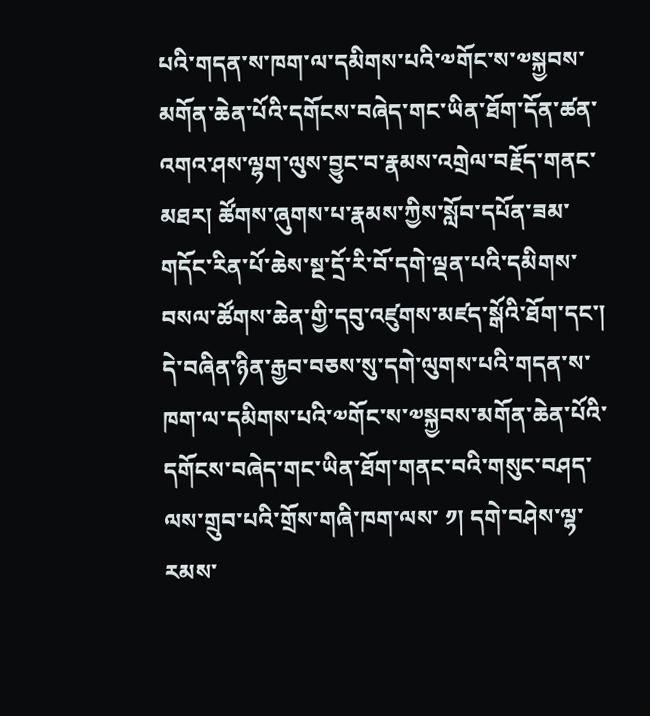པའི་གདན་ས་ཁག་ལ་དམིགས་པའི་༧གོང་ས་༧སྐྱབས་མགོན་ཆེན་པོའི་དགོངས་བཞེད་གང་ཡིན་ཐོག་དོན་ཚན་འགའ་ཤས་ལྷག་ལུས་བྱུང་བ་རྣམས་འགྲེལ་བརྗོད་གནང་མཐར། ཚོགས་ཞུགས་པ་རྣམས་ཀྱིས་སློབ་དཔོན་ཟམ་གདོང་རིན་པོ་ཆེས་སྔ་དྲོ་རི་བོ་དགེ་ལྡན་པའི་དམིགས་བསལ་ཚོགས་ཆེན་གྱི་དབུ་འཛུགས་མཛད་སྒོའི་ཐོག་དང་། དེ་བཞིན་ཉིན་རྒྱབ་བཅས་སུ་དགེ་ལུགས་པའི་གདན་ས་ཁག་ལ་དམིགས་པའི་༧གོང་ས་༧སྐྱབས་མགོན་ཆེན་པོའི་དགོངས་བཞེད་གང་ཡིན་ཐོག་གནང་བའི་གསུང་བཤད་ལས་གྲུབ་པའི་གྲོས་གཞི་ཁག་ལས་ ༡། དགེ་བཤེས་ལྷ་རམས་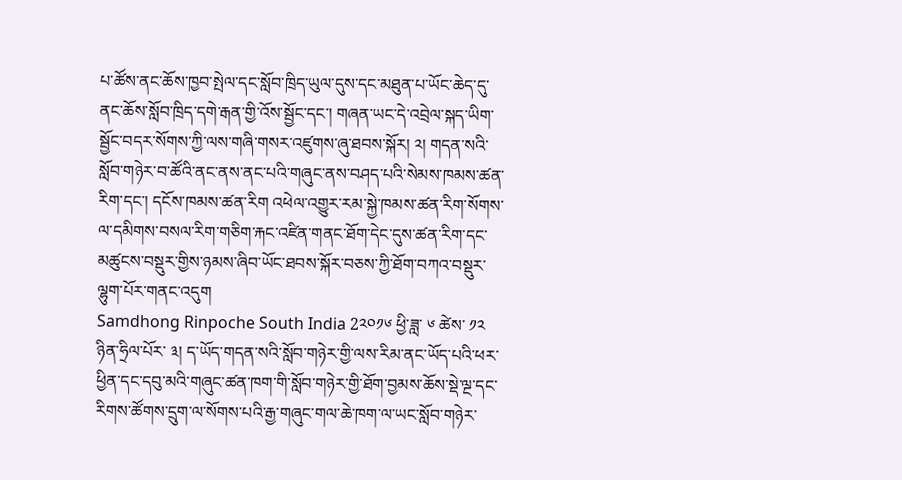པ་ཚོས་ནང་ཆོས་ཁྱབ་སྤེལ་དང་སློབ་ཁྲིད་ཡུལ་དུས་དང་མཐུན་པ་ཡོང་ཆེད་དུ་ནང་ཆོས་སློབ་ཁྲིད་དགེ་རྒན་གྱི་འོས་སྦྱོང་དང་། གཞན་ཡང་དེ་འབྲེལ་སྐད་ཡིག་སྦྱོང་བདར་སོགས་ཀྱི་ལས་གཞི་གསར་འཛུགས་ཞུ་ཐབས་སྐོར། ༢། གདན་སའི་སློབ་གཉེར་བ་ཚོའི་ནང་ནས་ནང་པའི་གཞུང་ནས་བཤད་པའི་སེམས་ཁམས་ཚན་རིག་དང་། དངོས་ཁམས་ཚན་རིག འཕེལ་འགྱུར་རམ་སྐྱེ་ཁམས་ཚན་རིག་སོགས་ལ་དམིགས་བསལ་རིག་གཅིག་རྐང་འཛིན་གནང་ཐོག་དེང་དུས་ཚན་རིག་དང་མཚུངས་བསྡུར་གྱིས་ཉམས་ཞིབ་ཡོང་ཐབས་སྐོར་བཅས་ཀྱི་ཐོག་བཀའ་བསྡུར་ལྷུག་པོར་གནང་འདུག
Samdhong Rinpoche South India 2༢༠༡༦ ཕྱི་ཟླ་ ༦ ཚེས་ ༡༢ ཉིན་ཧྲིལ་པོར་ ༣། ད་ཡོད་གདན་སའི་སློབ་གཉེར་གྱི་ལས་རིམ་ནང་ཡོད་པའི་ཕར་ཕྱིན་དང་དབུ་མའི་གཞུང་ཚན་ཁག་གི་སློབ་གཉེར་གྱི་ཐོག་བྱམས་ཆོས་སྡེ་ལྔ་དང་རིགས་ཚོགས་དྲུག་ལ་སོགས་པའི་རྒྱ་གཞུང་གལ་ཆེ་ཁག་ལ་ཡང་སློབ་གཉེར་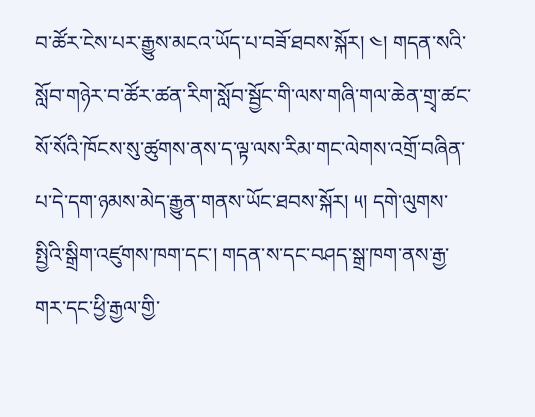བ་ཚོར་ངེས་པར་རྒྱུས་མངའ་ཡོད་པ་བཟོ་ཐབས་སྐོར། ༤། གདན་སའི་སློབ་གཉེར་བ་ཚོར་ཚན་རིག་སློབ་སྦྱོང་གི་ལས་གཞི་གལ་ཆེན་གྲྭ་ཚང་སོ་སོའི་ཁོངས་སུ་ཚུགས་ནས་ད་ལྟ་ལས་རིམ་གང་ལེགས་འགྲོ་བཞིན་པ་དེ་དག་ཉམས་མེད་རྒྱུན་གནས་ཡོང་ཐབས་སྐོར། ༥། དགེ་ལུགས་སྤྱིའི་སྒྲིག་འཛུགས་ཁག་དང་། གདན་ས་དང་བཤད་སྒྲ་ཁག་ནས་རྒྱ་གར་དང་ཕྱི་རྒྱལ་གྱི་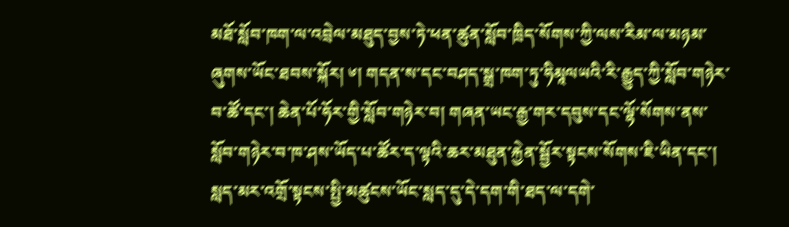མཐོ་སློབ་ཁག་ལ་འབྲེལ་མཐུད་བྱས་ཏེ་ཕན་ཚུན་སློབ་ཁྲིད་སོགས་ཀྱི་ལས་རིམ་ལ་མཉམ་ཞུགས་ཡོང་ཐབས་སྐོར། ༦། གདན་ས་དང་བཤད་སྒྲ་ཁག་ཏུ་ཧིམཱལཡའི་རི་རྒྱུད་ཀྱི་སློབ་གཉེར་བ་ཚོ་དང་། ཆེན་པོ་ཧོར་གྱི་སློབ་གཉེར་བ། གཞན་ཡང་རྒྱ་གར་དབུས་དང་ལྷོ་སོགས་ནས་སློབ་གཉེར་བ་ཁ་ཤས་ཡོད་པ་ཚོར་ད་ལྟའི་ཆར་མཐུན་རྐྱེན་སྦྱོར་སྟངས་སོགས་ཇི་ཡིན་དང་། སླད་མར་འགྲོ་སྟངས་སྤྱི་མཚུངས་ཡོང་སླད་དུ་དེ་དག་གི་ཐད་ལ་དགེ་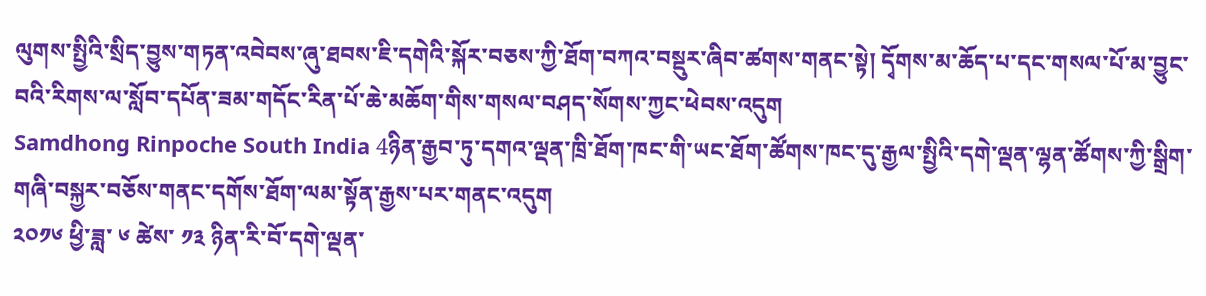ལུགས་སྤྱིའི་སྲིད་བྱུས་གཏན་འབེབས་ཞུ་ཐབས་ཇི་དགེའི་སྐོར་བཅས་ཀྱི་ཐོག་བཀའ་བསྡུར་ཞིབ་ཚགས་གནང་སྟེ། དྭོགས་མ་ཆོད་པ་དང་གསལ་པོ་མ་བྱུང་བའི་རིགས་ལ་སློབ་དཔོན་ཟམ་གདོང་རིན་པོ་ཆེ་མཆོག་གིས་གསལ་བཤད་སོགས་ཀྱང་ཕེབས་འདུག
Samdhong Rinpoche South India 4ཉིན་རྒྱབ་ཏུ་དགའ་ལྡན་ཁྲི་ཐོག་ཁང་གི་ཡང་ཐོག་ཚོགས་ཁང་དུ་རྒྱལ་སྤྱིའི་དགེ་ལྡན་ལྷན་ཚོགས་ཀྱི་སྒྲིག་གཞི་བསྐྱར་བཅོས་གནང་དགོས་ཐོག་ལམ་སྟོན་རྒྱས་པར་གནང་འདུག
༢༠༡༦ ཕྱི་ཟླ་ ༦ ཚེས་ ༡༣ ཉིན་རི་བོ་དགེ་ལྡན་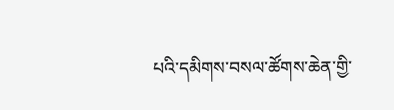པའི་དམིགས་བསལ་ཚོགས་ཆེན་གྱི་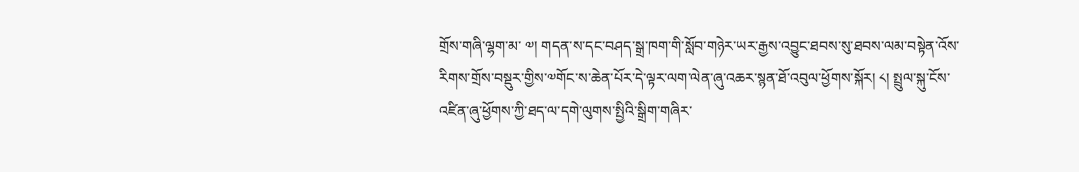གྲོས་གཞི་ལྷག་མ་ ༧། གདན་ས་དང་བཤད་སྒྲ་ཁག་གི་སློབ་གཉེར་ཡར་རྒྱས་འབྱུང་ཐབས་སུ་ཐབས་ལམ་བསྟེན་འོས་རིགས་གྲོས་བསྡུར་གྱིས་༧གོང་ས་ཆེན་པོར་དེ་ལྟར་ལག་ལེན་ཞུ་འཆར་སྙན་ཐོ་འབུལ་ཕྱོགས་སྐོར། ༨། སྤྲུལ་སྐུ་ངོས་འཛིན་ཞུ་ཕྱོགས་ཀྱི་ཐད་ལ་དགེ་ལུགས་སྤྱིའི་སྒྲིག་གཞིར་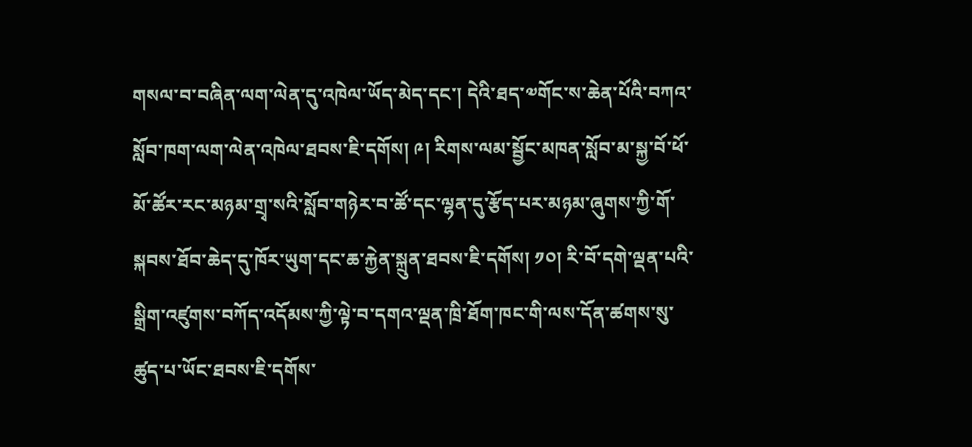གསལ་བ་བཞིན་ལག་ལེན་དུ་འཁེལ་ཡོད་མེད་དང་། དེའི་ཐད་༧གོང་ས་ཆེན་པོའི་བཀའ་སློབ་ཁག་ལག་ལེན་འཁེལ་ཐབས་ཇི་དགོས། ༩། རིགས་ལམ་སྦྱོང་མཁན་སློབ་མ་སྐྱ་བོ་ཕོ་མོ་ཚོར་རང་མཉམ་གྲྭ་སའི་སློབ་གཉེར་བ་ཚོ་དང་ལྷན་དུ་རྩོད་པར་མཉམ་ཞུགས་ཀྱི་གོ་སྐབས་ཐོབ་ཆེད་དུ་ཁོར་ཡུག་དང་ཆ་རྐྱེན་སྐྲུན་ཐབས་ཇི་དགོས། ༡༠། རི་བོ་དགེ་ལྡན་པའི་སྒྲིག་འཛུགས་བཀོད་འདོམས་ཀྱི་ལྟེ་བ་དགའ་ལྡན་ཁྲི་ཐོག་ཁང་གི་ལས་དོན་ཚགས་སུ་ཚུད་པ་ཡོང་ཐབས་ཇི་དགོས་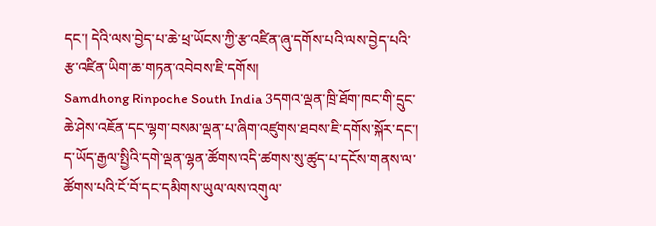དང་། དེའི་ལས་བྱེད་པ་ཆེ་ཕྲ་ཡོངས་ཀྱི་རྩ་འཛིན་ཞུ་དགོས་པའི་ལས་བྱེད་པའི་རྩ་འཛིན་ཡིག་ཆ་གཏན་འབེབས་ཇི་དགོས།
Samdhong Rinpoche South India 3དགའ་ལྡན་ཁྲི་ཐོག་ཁང་གི་དྲུང་ཆེ་ཤེས་འཇོན་དང་ལྷག་བསམ་ལྡན་པ་ཞིག་འཛུགས་ཐབས་ཇི་དགོས་སྐོར་དང་། ད་ཡོད་རྒྱལ་སྤྱིའི་དགེ་ལྡན་ལྷན་ཚོགས་འདི་ཚགས་སུ་ཚུད་པ་དངོས་གནས་ལ་ཚོགས་པའི་ངོ་བོ་དང་དམིགས་ཡུལ་ལས་འགུལ་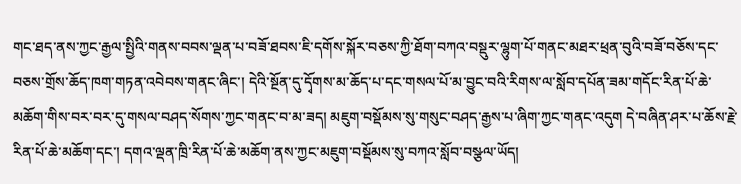གང་ཐད་ནས་ཀྱང་རྒྱལ་སྤྱིའི་གནས་བབས་ལྡན་པ་བཟོ་ཐབས་ཇི་དགོས་སྐོར་བཅས་ཀྱི་ཐོག་བཀའ་བསྡུར་ལྷུག་པོ་གནང་མཐར་ཕྲན་བུའི་བཟོ་བཅོས་དང་བཅས་གྲོས་ཆོད་ཁག་གཏན་འབེབས་གནང་ཞིང་། དེའི་སྔོན་དུ་དྭོགས་མ་ཆོད་པ་དང་གསལ་པོ་མ་བྱུང་བའི་རིགས་ལ་སློབ་དཔོན་ཟམ་གདོང་རིན་པོ་ཆེ་མཆོག་གིས་བར་བར་དུ་གསལ་བཤད་སོགས་ཀྱང་གནང་བ་མ་ཟད། མཇུག་བསྡོམས་སུ་གསུང་བཤད་རྒྱས་པ་ཞིག་ཀྱང་གནང་འདུག དེ་བཞིན་ཤར་པ་ཆོས་རྗེ་རིན་པོ་ཆེ་མཆོག་དང་། དགའ་ལྡན་ཁྲི་རིན་པོ་ཆེ་མཆོག་ནས་ཀྱང་མཇུག་བསྡོམས་སུ་བཀའ་སློབ་བསྩལ་ཡོད།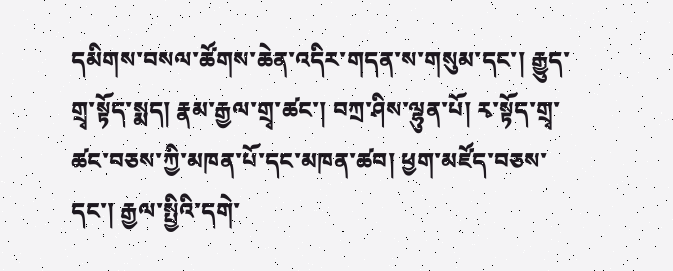དམིགས་བསལ་ཚོགས་ཆེན་འདིར་གདན་ས་གསུམ་དང་། རྒྱུད་གྲྭ་སྟོད་སྨད། རྣམ་རྒྱལ་གྲྭ་ཚང་། བཀྲ་ཤིས་ལྷུན་པོ། རྭ་སྟོད་གྲྭ་ཚང་བཅས་ཀྱི་མཁན་པོ་དང་མཁན་ཚབ། ཕྱག་མཛོད་བཅས་དང་། རྒྱལ་སྤྱིའི་དགེ་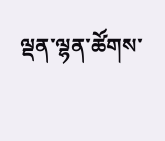ལྡན་ལྷན་ཚོགས་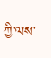ཀྱི་ལས་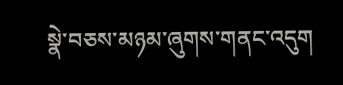སྣེ་བཅས་མཉམ་ཞུགས་གནང་འདུག